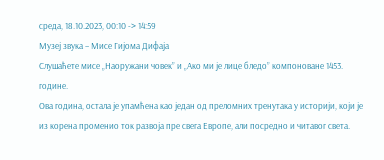среда, 18.10.2023, 00:10 -> 14:59
Музеј звука – Мисе Гијома Дифаја
Слушаћете мисе „Наоружани човек” и „Ако ми је лице бледо” компоноване 1453. године.
Ова година, остала је упамћена као један од преломних тренутака у историји, који је из корена променио ток развоја пре свега Европе, али посредно и читавог света.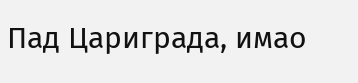Пад Цариграда, имао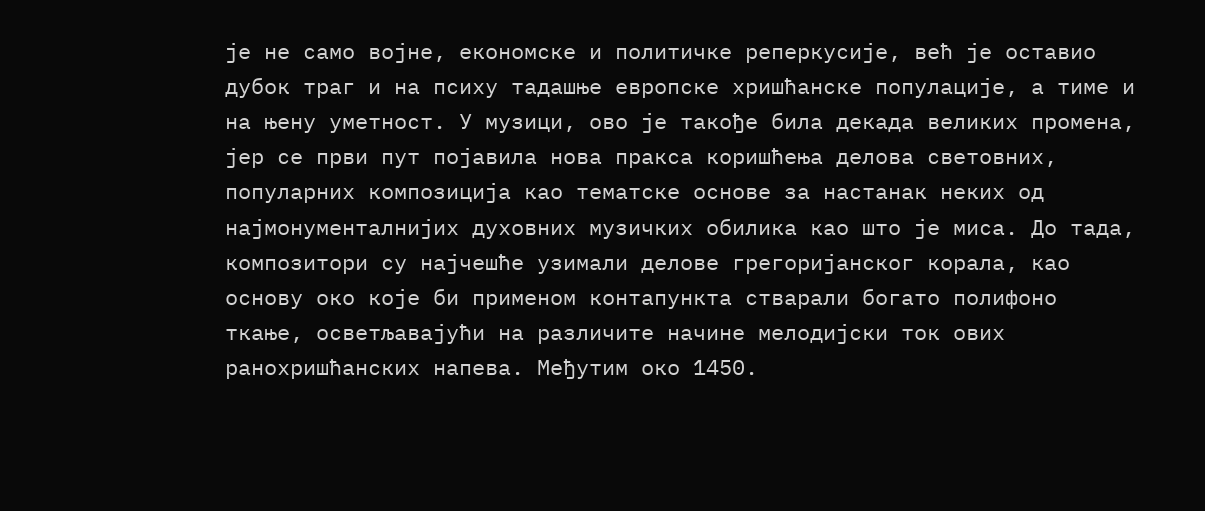је не само војне, економске и политичке реперкусије, већ је оставио дубок траг и на психу тадашње европске хришћанске популације, а тиме и на њену уметност. У музици, ово је такође била декада великих промена, јер се први пут појавила нова пракса коришћења делова световних, популарних композиција као тематске основе за настанак неких од најмонументалнијих духовних музичких обилика као што је миса. До тада, композитори су најчешће узимали делове грегоријанског корала, као основу око које би применом контапункта стварали богато полифоно ткање, осветљавајући на различите начине мелодијски ток ових ранохришћанских напева. Међутим око 1450.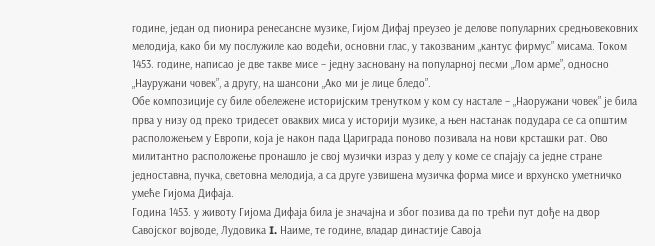године, један од пионира ренесансне музике, Гијом Дифај преузео је делове популарних средњовековних мелодија, како би му послужиле као водећи, основни глас, у такозваним „кантус фирмус” мисама. Током 1453. године, написао је две такве мисе – једну засновану на популарној песми „Лом арме”, односно „Науружани човек”, а другу, на шансони „Ако ми је лице бледо”.
Обе композиције су биле обележене историјским тренутком у ком су настале – „Наоружани човек” је била прва у низу од преко тридесет оваквих миса у историји музике, а њен настанак подудара се са општим расположењем у Европи, која је након пада Цариграда поново позивала на нови крсташки рат. Ово милитантно расположење пронашло је свој музички израз у делу у коме се спајају са једне стране једноставна, пучка, световна мелодија, а са друге узвишена музичка форма мисе и врхунско уметничко умеће Гијома Дифаја.
Година 1453. у животу Гијома Дифаја била је значајна и због позива да по трећи пут дође на двор Савојског војводе, Лудовика I. Наиме, те године, владар династије Савоја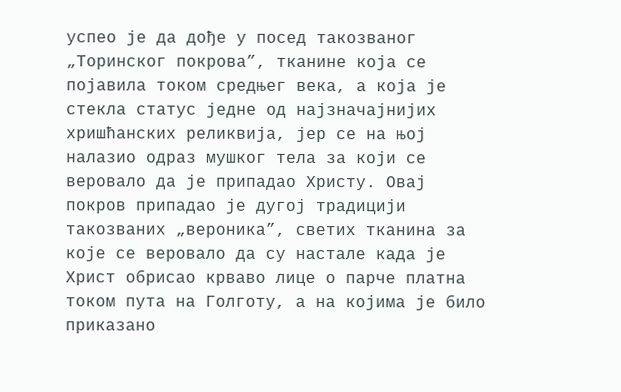успео је да дође у посед такозваног „Торинског покрова”, тканине која се појавила током средњег века, а која је стекла статус једне од најзначајнијих хришћанских реликвија, јер се на њој налазио одраз мушког тела за који се веровало да је припадао Христу. Овај покров припадао је дугој традицији такозваних „вероника”, светих тканина за које се веровало да су настале када је Христ обрисао крваво лице о парче платна током пута на Голготу, а на којима је било приказано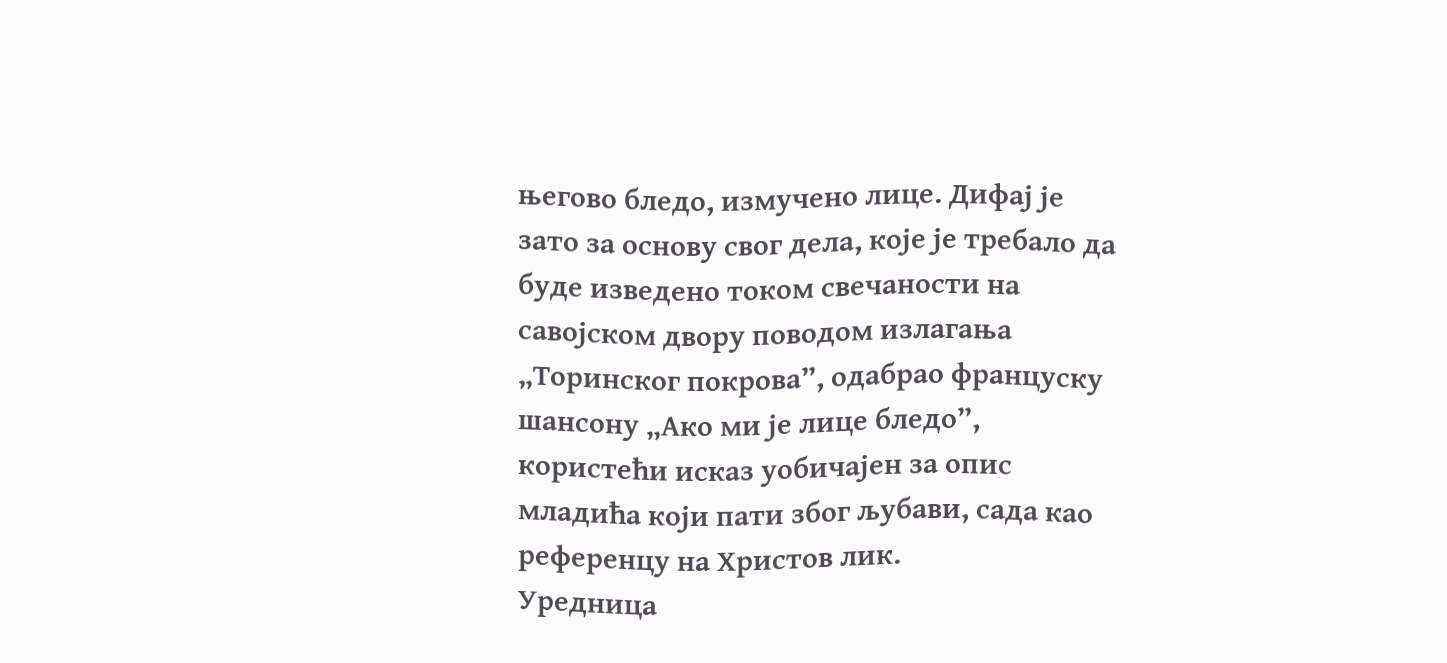његово бледо, измучено лице. Дифај је зато за основу свог дела, које је требало да буде изведено током свечаности на савојском двору поводом излагања „Торинског покрова”, одабрао француску шансону „Ако ми је лице бледо”, користећи исказ уобичајен за опис младића који пати због љубави, сада као референцу на Христов лик.
Уредница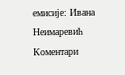емисије: Ивана Неимаревић
Коментари